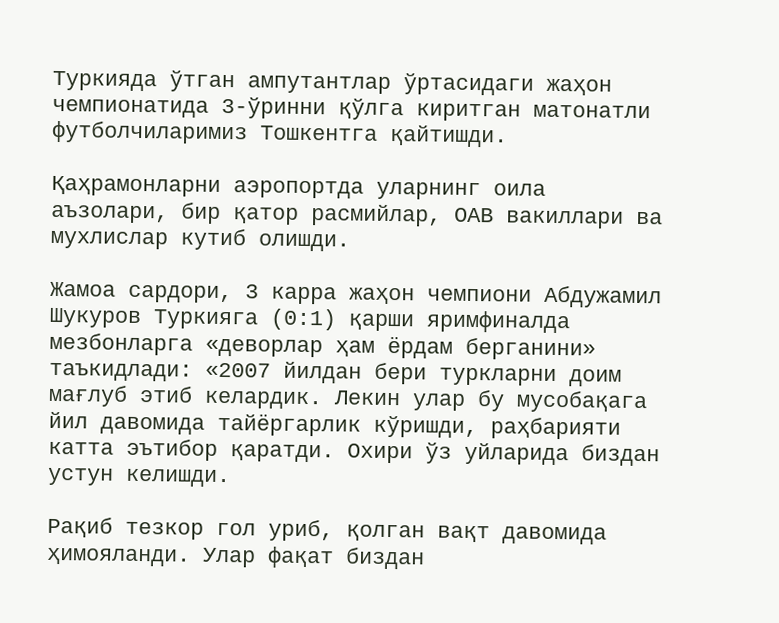Туркияда ўтган ампутантлар ўртасидаги жаҳон чемпионатида 3-ўринни қўлга киритган матонатли футболчиларимиз Тошкентга қайтишди.

Қаҳрамонларни аэропортда уларнинг оила аъзолари, бир қатор расмийлар, ОАВ вакиллари ва мухлислар кутиб олишди.

Жамоа сардори, 3 карра жаҳон чемпиони Абдужамил Шукуров Туркияга (0:1) қарши яримфиналда мезбонларга «деворлар ҳам ёрдам берганини» таъкидлади: «2007 йилдан бери туркларни доим мағлуб этиб келардик. Лекин улар бу мусобақага йил давомида тайёргарлик кўришди, раҳбарияти катта эътибор қаратди. Охири ўз уйларида биздан устун келишди.

Рақиб тезкор гол уриб, қолган вақт давомида ҳимояланди. Улар фақат биздан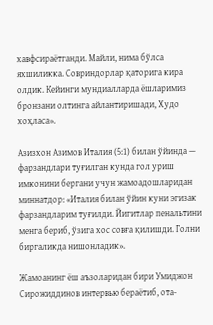хавфсираётганди. Майли, нима бўлса яхшиликка. Совриндорлар қаторига кира олдик. Кейинги мундиалларда ёшларимиз бронзани олтинга айлантиришади, Худо хоҳласа».

Азизхон Азимов Италия (5:1) билан ўйинда — фарзандлари туғилган кунда гол уриш имконини бергани учун жамоадошларидан миннатдор: «Италия билан ўйин куни эгизак фарзандларим туғилди. Йигитлар пенальтини менга бериб, ўзига хос совға қилишди. Голни биргаликда нишонладик».

Жамоанинг ёш аъзоларидан бири Умиджон Сирожиддинов интервью бераётиб, ота-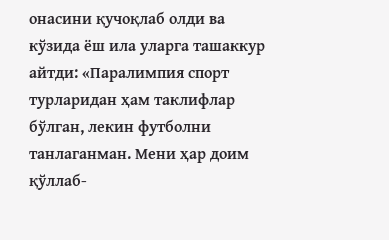онасини қучоқлаб олди ва кўзида ёш ила уларга ташаккур айтди: «Паралимпия спорт турларидан ҳам таклифлар бўлган, лекин футболни танлаганман. Мени ҳар доим қўллаб-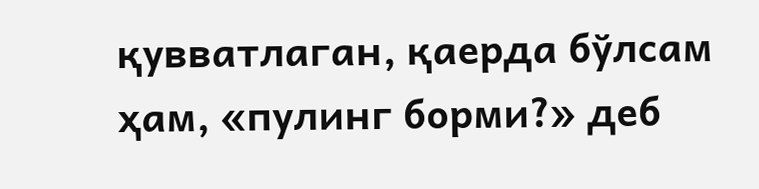қувватлаган, қаерда бўлсам ҳам, «пулинг борми?» деб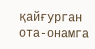қайғурган ота-онамга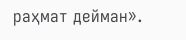раҳмат дейман».